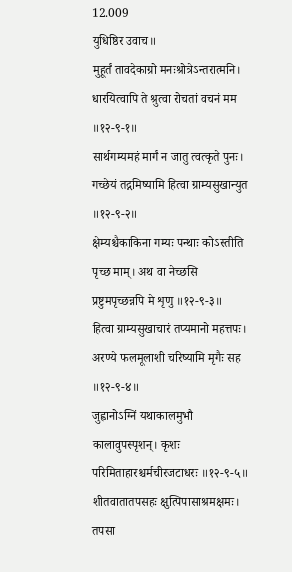12.009
युधिष्ठिर उवाच॥
मुहूर्तं तावदेकाग्रो मनःश्रोत्रेऽन्तरात्मनि। धारयित्वापि ते श्रुत्वा रोचतां वचनं मम ॥१२-९-१॥
सार्थगम्यमहं मार्गं न जातु त्वत्कृते पुनः। गच्छेयं तद्गमिष्यामि हित्वा ग्राम्यसुखान्युत ॥१२-९-२॥
क्षेम्यश्चैकाकिना गम्यः पन्थाः कोऽस्तीति पृच्छ माम्। अथ वा नेच्छसि प्रष्टुमपृच्छन्नपि मे शृणु ॥१२-९-३॥
हित्वा ग्राम्यसुखाचारं तप्यमानो महत्तपः। अरण्ये फलमूलाशी चरिष्यामि मृगैः सह ॥१२-९-४॥
जुह्वानोऽग्निं यथाकालमुभौ कालावुपस्पृशन्। कृशः परिमिताहारश्चर्मचीरजटाधरः ॥१२-९-५॥
शीतवातातपसहः क्षुत्पिपासाश्रमक्षमः। तपसा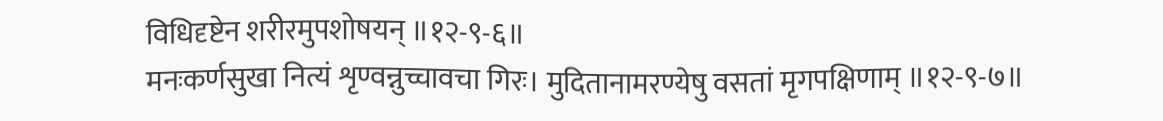विधिदृष्टेन शरीरमुपशोषयन् ॥१२-९-६॥
मनःकर्णसुखा नित्यं शृण्वन्नुच्चावचा गिरः। मुदितानामरण्येषु वसतां मृगपक्षिणाम् ॥१२-९-७॥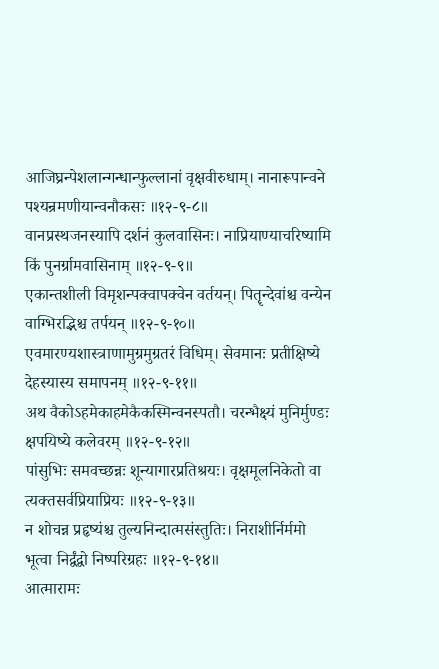आजिघ्रन्पेशलान्गन्धान्फुल्लानां वृक्षवीरुधाम्। नानारूपान्वने पश्यन्रमणीयान्वनौकसः ॥१२-९-८॥
वानप्रस्थजनस्यापि दर्शनं कुलवासिनः। नाप्रियाण्याचरिष्यामि किं पुनर्ग्रामवासिनाम् ॥१२-९-९॥
एकान्तशीली विमृशन्पक्वापक्वेन वर्तयन्। पितॄन्देवांश्च वन्येन वाग्भिरद्भिश्च तर्पयन् ॥१२-९-१०॥
एवमारण्यशास्त्राणामुग्रमुग्रतरं विधिम्। सेवमानः प्रतीक्षिष्ये देहस्यास्य समापनम् ॥१२-९-११॥
अथ वैकोऽहमेकाहमेकैकस्मिन्वनस्पतौ। चरन्भैक्ष्यं मुनिर्मुण्डः क्षपयिष्ये कलेवरम् ॥१२-९-१२॥
पांसुभिः समवच्छन्नः शून्यागारप्रतिश्रयः। वृक्षमूलनिकेतो वा त्यक्तसर्वप्रियाप्रियः ॥१२-९-१३॥
न शोचन्न प्रहृष्यंश्च तुल्यनिन्दात्मसंस्तुतिः। निराशीर्निर्ममो भूत्वा निर्द्वंद्वो निष्परिग्रहः ॥१२-९-१४॥
आत्मारामः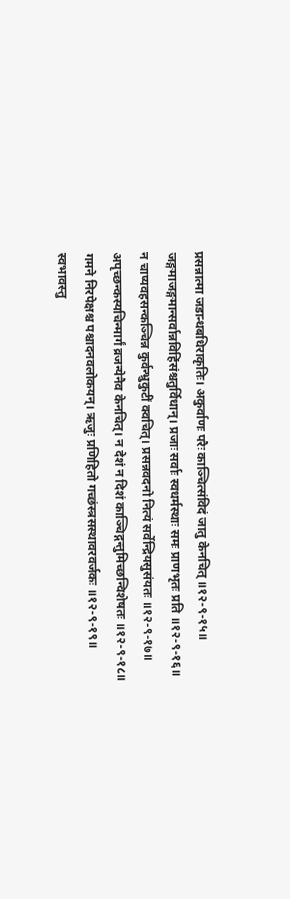प्रसन्नात्मा जडान्धबधिराकृतिः। अकुर्वाणः परैः काञ्चित्संविदं जातु केनचित् ॥१२-९-१५॥
जङ्गमाजङ्गमान्सर्वान्नविहिंसंश्चतुर्विधान्। प्रजाः सर्वाः स्वधर्मस्थाः समः प्राणभृतः प्रति ॥१२-९-१६॥
न चाप्यवहसन्कञ्चिन्न कुर्वन्भ्रुकुटीं क्वचित्। प्रसन्नवदनो नित्यं सर्वेन्द्रियसुसंयतः ॥१२-९-१७॥
अपृच्छन्कस्यचिन्मार्गं व्रजन्येनैव केनचित्। न देशं न दिशं काञ्चिद्गन्तुमिच्छन्विशेषतः ॥१२-९-१८॥
गमने निरपेक्षश्च पश्चादनवलोकयन्। ऋजुः प्रणिहितो गच्छंस्त्रसस्थावरवर्जकः ॥१२-९-१९॥
स्वभावस्तु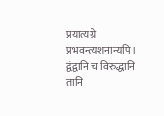प्रयात्यग्रे प्रभवन्त्यशनान्यपि। द्वंद्वानि च विरुद्धानि तानि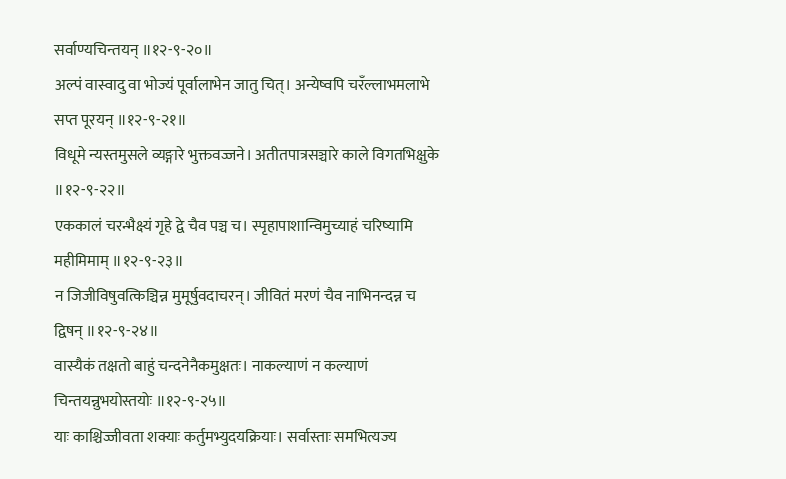सर्वाण्यचिन्तयन् ॥१२-९-२०॥
अल्पं वास्वादु वा भोज्यं पूर्वालाभेन जातु चित्। अन्येष्वपि चरँल्लाभमलाभे सप्त पूरयन् ॥१२-९-२१॥
विधूमे न्यस्तमुसले व्यङ्गारे भुक्तवज्जने। अतीतपात्रसञ्चारे काले विगतभिक्षुके ॥१२-९-२२॥
एककालं चरन्भैक्ष्यं गृहे द्वे चैव पञ्च च। स्पृहापाशान्विमुच्याहं चरिष्यामि महीमिमाम् ॥१२-९-२३॥
न जिजीविषुवत्किञ्चिन्न मुमूर्षुवदाचरन्। जीवितं मरणं चैव नाभिनन्दन्न च द्विषन् ॥१२-९-२४॥
वास्यैकं तक्षतो बाहुं चन्दनेनैकमुक्षतः। नाकल्याणं न कल्याणं चिन्तयन्नुभयोस्तयोः ॥१२-९-२५॥
याः काश्चिज्जीवता शक्याः कर्तुमभ्युदयक्रियाः। सर्वास्ताः समभित्यज्य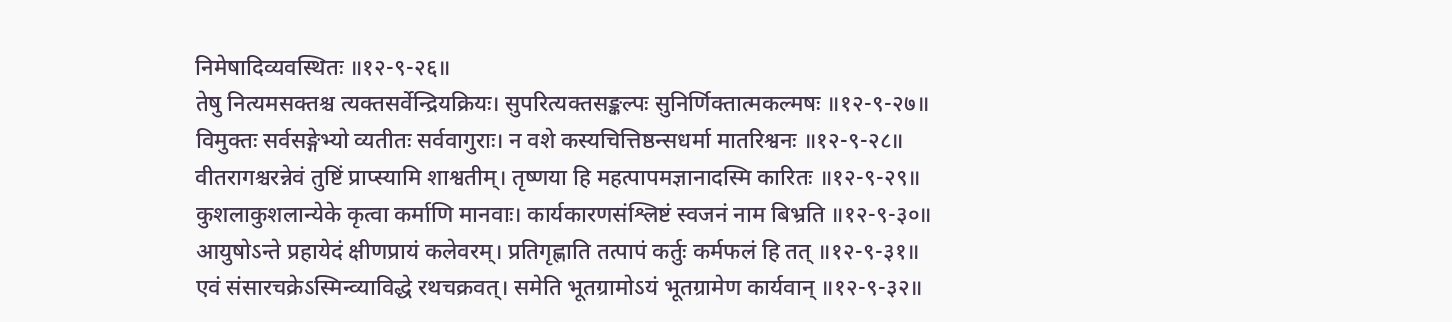निमेषादिव्यवस्थितः ॥१२-९-२६॥
तेषु नित्यमसक्तश्च त्यक्तसर्वेन्द्रियक्रियः। सुपरित्यक्तसङ्कल्पः सुनिर्णिक्तात्मकल्मषः ॥१२-९-२७॥
विमुक्तः सर्वसङ्गेभ्यो व्यतीतः सर्ववागुराः। न वशे कस्यचित्तिष्ठन्सधर्मा मातरिश्वनः ॥१२-९-२८॥
वीतरागश्चरन्नेवं तुष्टिं प्राप्स्यामि शाश्वतीम्। तृष्णया हि महत्पापमज्ञानादस्मि कारितः ॥१२-९-२९॥
कुशलाकुशलान्येके कृत्वा कर्माणि मानवाः। कार्यकारणसंश्लिष्टं स्वजनं नाम बिभ्रति ॥१२-९-३०॥
आयुषोऽन्ते प्रहायेदं क्षीणप्रायं कलेवरम्। प्रतिगृह्णाति तत्पापं कर्तुः कर्मफलं हि तत् ॥१२-९-३१॥
एवं संसारचक्रेऽस्मिन्व्याविद्धे रथचक्रवत्। समेति भूतग्रामोऽयं भूतग्रामेण कार्यवान् ॥१२-९-३२॥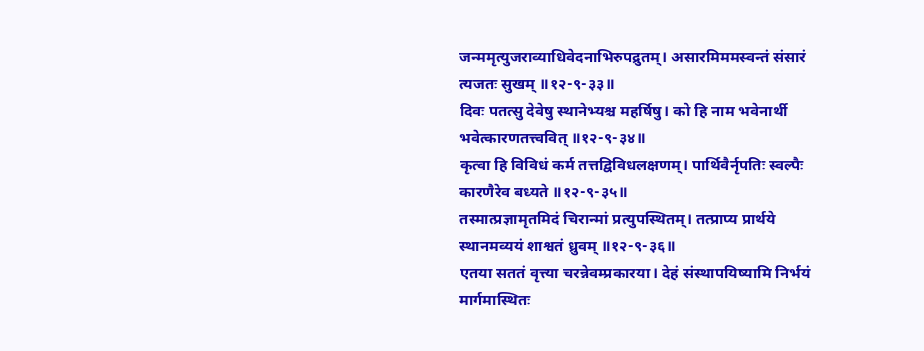जन्ममृत्युजराव्याधिवेदनाभिरुपद्रुतम्। असारमिममस्वन्तं संसारं त्यजतः सुखम् ॥१२-९-३३॥
दिवः पतत्सु देवेषु स्थानेभ्यश्च महर्षिषु। को हि नाम भवेनार्थी भवेत्कारणतत्त्ववित् ॥१२-९-३४॥
कृत्वा हि विविधं कर्म तत्तद्विविधलक्षणम्। पार्थिवैर्नृपतिः स्वल्पैः कारणैरेव बध्यते ॥१२-९-३५॥
तस्मात्प्रज्ञामृतमिदं चिरान्मां प्रत्युपस्थितम्। तत्प्राप्य प्रार्थये स्थानमव्ययं शाश्वतं ध्रुवम् ॥१२-९-३६॥
एतया सततं वृत्त्या चरन्नेवम्प्रकारया। देहं संस्थापयिष्यामि निर्भयं मार्गमास्थितः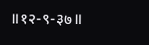॥१२-९-३७॥